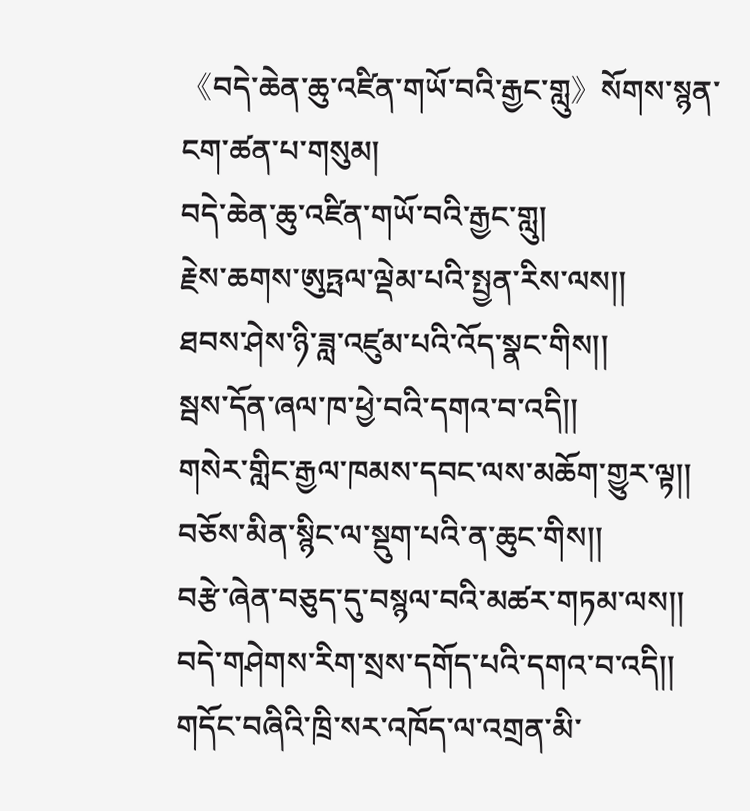《བདེ་ཆེན་ཆུ་འཛིན་གཡོ་བའི་རྒྱང་གླུ》སོགས་སྙན་ངག་ཚན་པ་གསུམ།
བདེ་ཆེན་ཆུ་འཛིན་གཡོ་བའི་རྒྱང་གླུ།
རྗེས་ཆགས་ཨུཏྤལ་ལྡེམ་པའི་སྤྱན་རིས་ལས།།
ཐབས་ཤེས་ཉི་ཟླ་འཛུམ་པའི་འོད་སྣང་གིས།།
སྦས་དོན་ཞལ་ཁ་ཕྱེ་བའི་དགའ་བ་འདི།།
གསེར་གླིང་རྒྱལ་ཁམས་དབང་ལས་མཆོག་གྱུར་ལྟ།།
བཅོས་མིན་སྙིང་ལ་སྡུག་པའི་ན་ཆུང་གིས།།
བརྩེ་ཞེན་བཅུད་དུ་བསྙལ་བའི་མཚར་གཏམ་ལས།།
བདེ་གཤེགས་རིག་སྲས་དགོད་པའི་དགའ་བ་འདི།།
གདོང་བཞིའི་ཁྲི་སར་འཁོད་ལ་འགྲན་མི་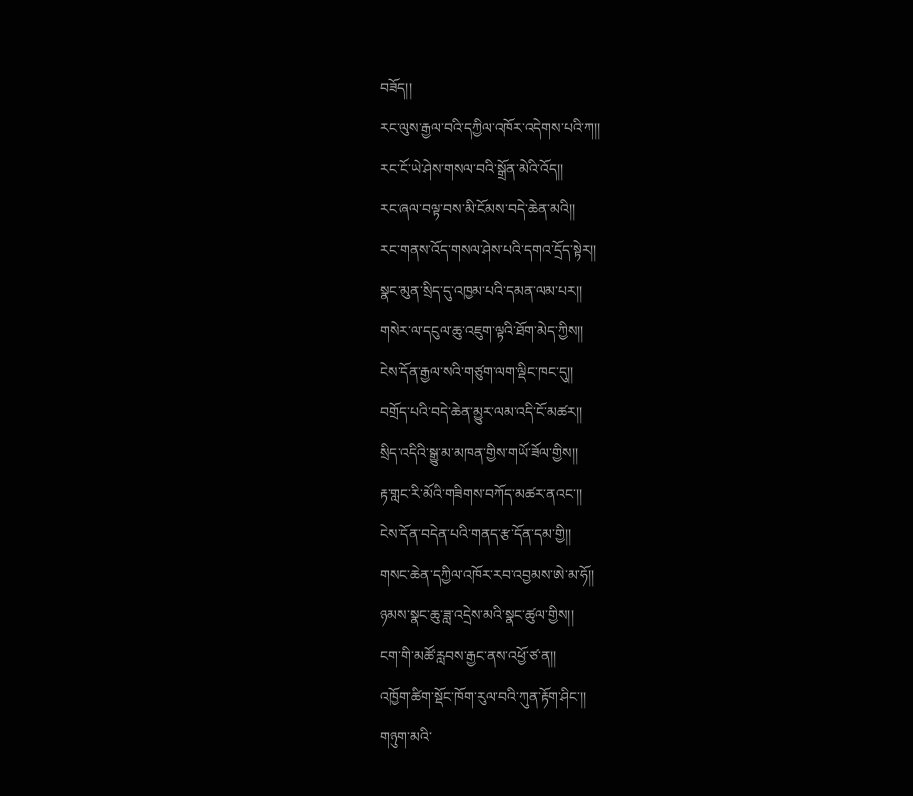བཟོད།།
རང་ལུས་རྒྱལ་བའི་དཀྱིལ་འཁོར་འདེགས་པའི་ཀ།།
རང་ངོ་ཡེ་ཤེས་གསལ་བའི་སྒྲོན་མེའི་འོད།།
རང་ཞལ་བལྟ་བས་མི་ངོམས་བདེ་ཆེན་མའི།།
རང་གནས་འོད་གསལ་ཤེས་པའི་དགའ་དྲོད་སྟེར།།
སྣང་མུན་སྲིད་དུ་འཁྱམ་པའི་དམན་ལམ་པར།།
གསེར་ལ་དངུལ་ཆུ་འཇུག་ལྟའི་ཐོག་མེད་ཀྱིས།།
ངེས་དོན་རྒྱལ་སའི་གཙུག་ལག་ལྡིང་ཁང་དུ།།
བགྲོད་པའི་བདེ་ཆེན་མྱུར་ལམ་འདི་ངོ་མཚར།།
སྲིད་འདིའི་སྒྱུ་མ་མཁན་གྱིས་གཡོ་ཟོལ་གྱིས།།
རྟ་གླང་རི་མོའི་གཟིགས་བཀོད་མཚར་ནའང་།།
ངེས་དོན་བདེན་པའི་གནད་རྩ་དོན་དམ་གྱི།།
གསང་ཆེན་དཀྱིལ་འཁོར་རབ་འབྱམས་ཨེ་མ་ཧོ།།
ཉམས་སྣང་ཆུ་ཟླ་འདྲེས་མའི་སྣང་ཚུལ་གྱིས།།
ངག་གི་མཚོ་རླབས་རྒྱང་ནས་འཕྱོ་ཙ་ན།།
འཁྱོག་ཚིག་སྡོང་ཁོག་རུལ་བའི་ཀུན་རྟོག་ཤིང་།།
གཉུག་མའི་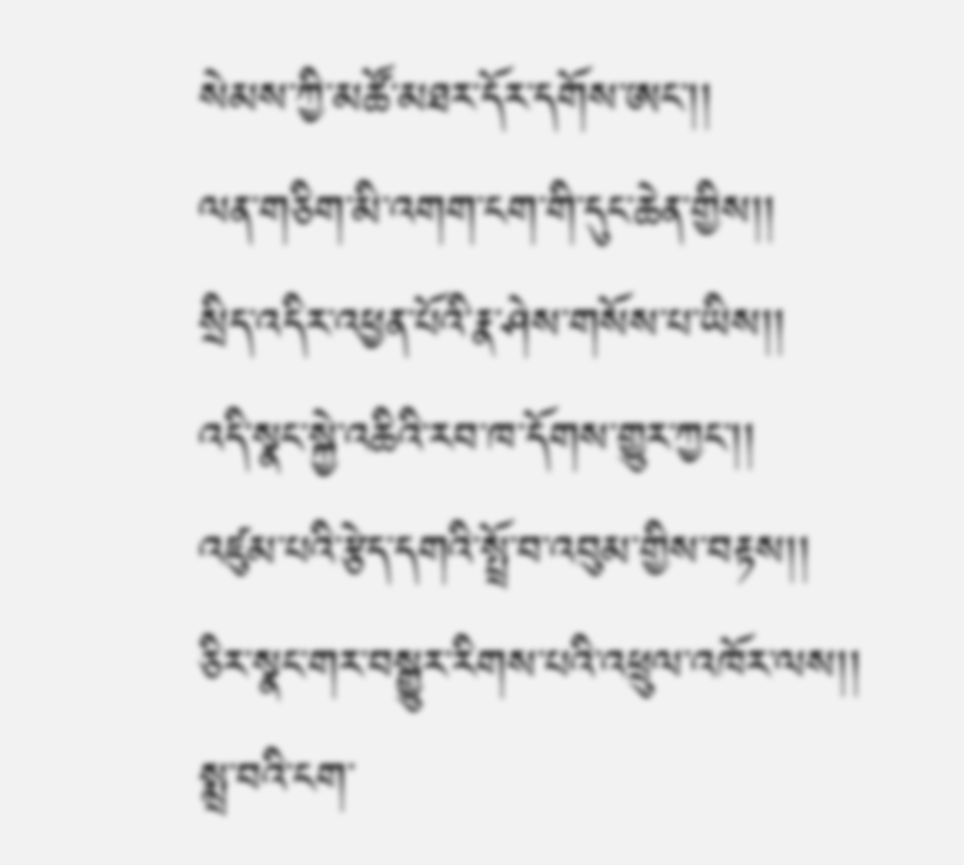སེམས་ཀྱི་མཚོ་མཐར་དོར་དགོས་ཨང་།།
ལན་གཅིག་མི་འགག་ངག་གི་དུང་ཆེན་གྱིས།།
སྲིད་འདིར་འཕྱན་པོའི་རྣ་ཤེས་གསོས་པ་ཡིས།།
འདི་སྣང་སྐྱེ་འཆིའི་རབ་ཁ་དོགས་གྱུར་ཀྱང་།།
འཛུམ་པའི་རྩེད་དགའི་སྤྲོ་བ་འབུམ་གྱིས་བརྟས།།
ཅིར་སྣང་གར་བསྒྱུར་རིགས་པའི་འཕྲུལ་འཁོར་ལས།།
སྨྲ་བའི་ངག་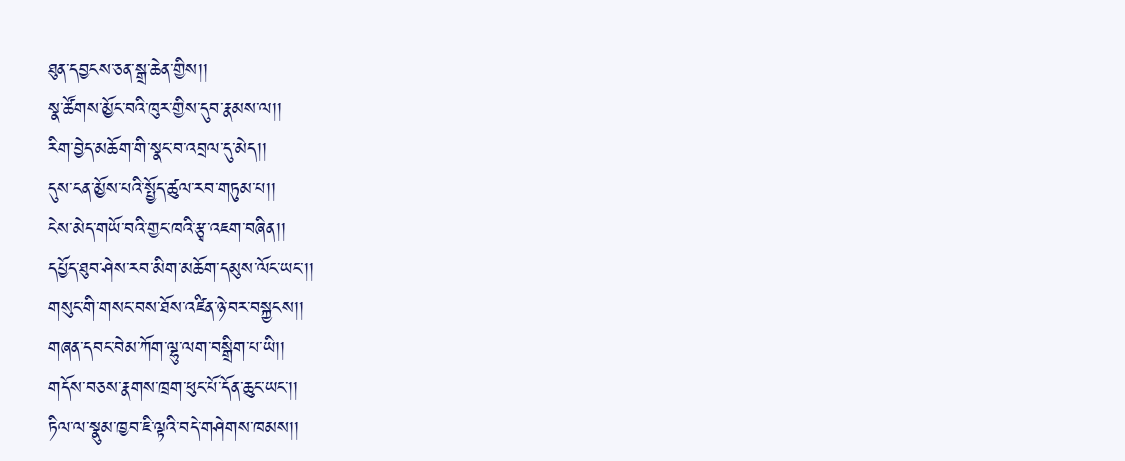ཐུན་དབྱངས་ཅན་སྒྲ་ཆེན་གྱིས།།
སྣ་ཚོགས་མྱོང་བའི་ཁུར་གྱིས་དུབ་རྣམས་ལ།།
རིག་བྱེད་མཆོག་གི་སྣང་བ་འབྲལ་དུ་མེད།།
དུས་ངན་མྱོས་པའི་སྤྱོད་ཚུལ་རབ་གཏུམ་པ།།
ངེས་མེད་གཡོ་བའི་གྱང་ཁའི་རྩྭ་འཇག་བཞིན།།
དཔྱོད་ཐུབ་ཤེས་རབ་མིག་མཆོག་དམུས་ལོང་ཡང་།།
གསུང་གི་གསང་བས་ཐོས་འཛིན་ཉེ་བར་བསྐྱངས།།
གཞན་དབང་བེམ་ཀོག་ལྷུ་ལག་བསྒྲིག་པ་ཡི།།
གདོས་བཅས་རྣགས་ཁྲག་ཕུང་པོ་དོན་ཆུང་ཡང་།།
ཏིལ་ལ་སྣུམ་ཁྱབ་ཇི་ལྟའི་བདེ་གཤེགས་ཁམས།།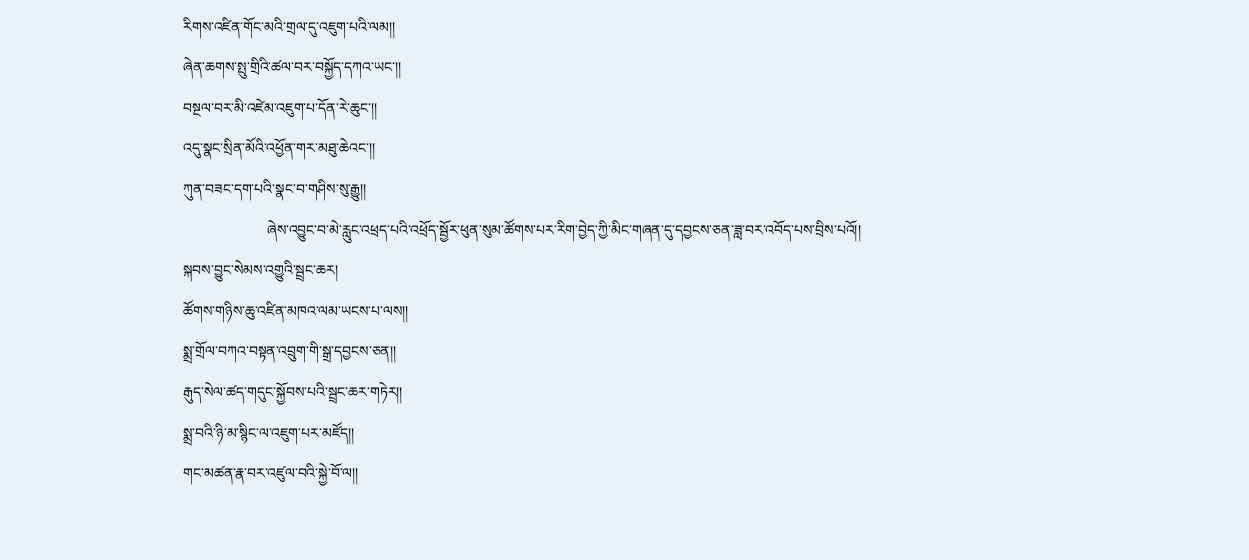རིགས་འཛིན་གོང་མའི་གྲལ་དུ་འཇུག་པའི་ལམ།།
ཞེན་ཆགས་སྤུ་གྲིའི་ཚལ་བར་བསྐྱོད་དཀའ་ཡང་།།
བསྔལ་བར་མི་འཛེམ་འཇུག་པ་དོན་རེ་ཆུང་།།
འདུ་སྣང་སྲིན་མོའི་འཕྱོན་གར་མཐུ་ཆེའང་།།
ཀུན་བཟང་དག་པའི་སྣང་བ་གཤིས་སུ་རྒྱུ།།
                       ཞེས་འབྱུང་བ་མེ་རླུང་འཕྲད་པའི་འཕྲོད་སྦྱོར་ཕུན་སུམ་ཚོགས་པར་རིག་བྱེད་ཀྱི་མིང་གཞན་དུ་དབྱངས་ཅན་ཟླ་བར་འབོད་པས་བྲིས་པའོ།།
སྐབས་བྱུང་སེམས་འགྱུའི་སྦྲང་ཆར།
ཚོགས་གཉིས་ཆུ་འཛིན་མཁའ་ལམ་ཡངས་པ་ལས།།
སྨྲ་གྲོལ་བཀའ་བསྟན་འབྲུག་གི་སྒྲ་དབྱངས་ཅན།།
རྒུད་སེལ་ཚད་གདུང་སྐྱོབས་པའི་སྦྲང་ཆར་གཏེར།།
སྨྲ་བའི་ཉི་མ་སྙིང་ལ་འཇུག་པར་མཛོད།།
གང་མཚན་རྣ་བར་འཛུལ་བའི་སྐྱེ་བོ་ལ།།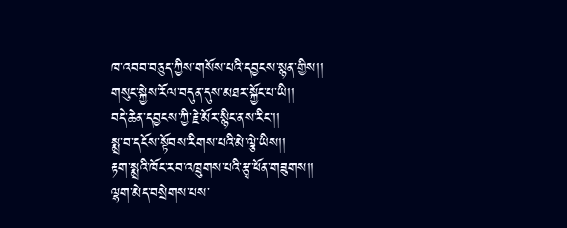ཁ་འབབ་བཅུད་ཀྱིས་གསོས་པའི་དབྱངས་སྙན་གྱིས།།
གསུང་སྐྱེས་རོལ་བདུན་དུས་མཐར་སྐྱོང་པ་ཡི།།
བདེ་ཆེན་དབྱངས་ཀྱི་རྗེ་མོར་སྙིང་ནས་རིང་།།
སྨྲ་བ་དངོས་སྟོབས་རིགས་པའི་མེ་ལྕེ་ཡིས།།
རྟག་སྨྲའི་ཁོང་རབ་འཁྲུགས་པའི་རྩྭ་ཕོན་གཟུགས།།
ལྷག་མེད་བསྲེགས་པས་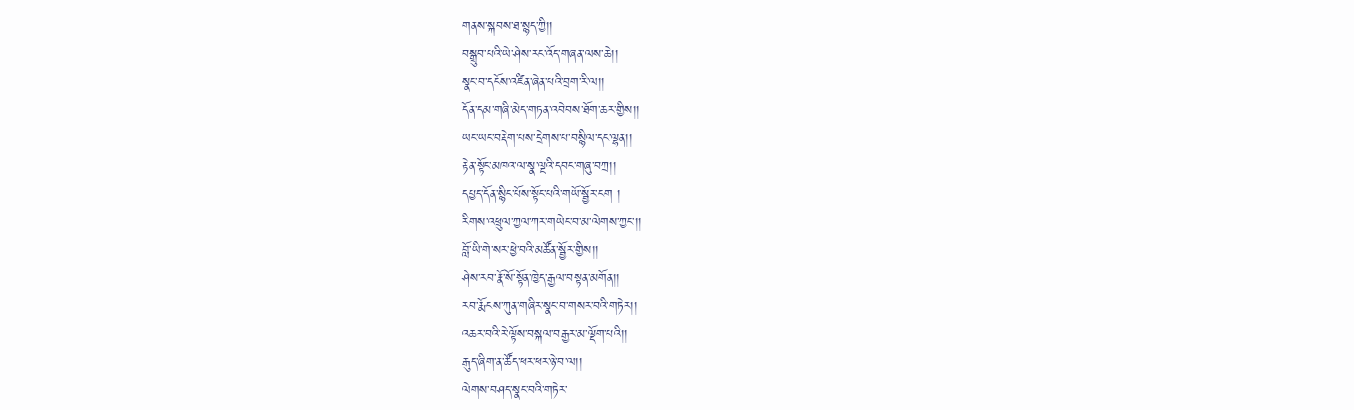གནས་སྐབས་ཐ་སྙད་ཀྱི།།
བསྒྲུབ་པའི་ཡེ་ཤེས་རང་འོད་གཞན་ལས་ཆེ།།
སྣང་བ་དངོས་འཛིན་ཞེན་པའི་བྲག་རི་ལ།།
དོན་དམ་གཞི་མེད་གཏན་འབེབས་ཐོག་ཆར་གྱིས།།
ཡང་ཡང་བརྡེག་པས་དྲེགས་པ་བསྙིལ་དང་ལྷན།།
རྟེན་སྟོང་མཁའ་ལ་སྣ་ལྔའི་དབང་གཞུ་བཀྲ།།
དཔྱད་དོན་སྙིང་པོས་སྟོང་པའི་གཡོ་སྦྱོར་ངག །
རིགས་འཕྲུལ་ཀྱལ་ཀར་གཡེང་བ་མ་ལེགས་ཀྱང་།།
བློ་ཡི་གེ་སར་ཕྱེ་བའི་མཚོན་སྦྱོར་གྱིས།།
ཤེས་རབ་རྣོ་སོ་སྟོན་ཁྱེད་རྒྱལ་བསྟན་མགོན།།
རབ་རྨོངས་ཀུན་གཞིར་སྣང་བ་གསར་བའི་གཏེར།།
འཆར་བའི་རེ་ལྟོས་བསྐལ་བརྒྱར་མ་ལྡོག་པའི།།
རྒུད་ཞིག་ན་ཚོད་ཕར་ཕར་ཉེ་བ་ལ།།
ལེགས་བཤད་སྣང་བའི་གཏེར་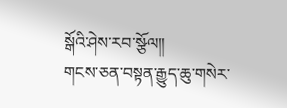སྒོའི་ཤེས་རབ་སྩོལ།།
གངས་ཅན་བསྟན་རྒྱུད་ཆུ་གསེར་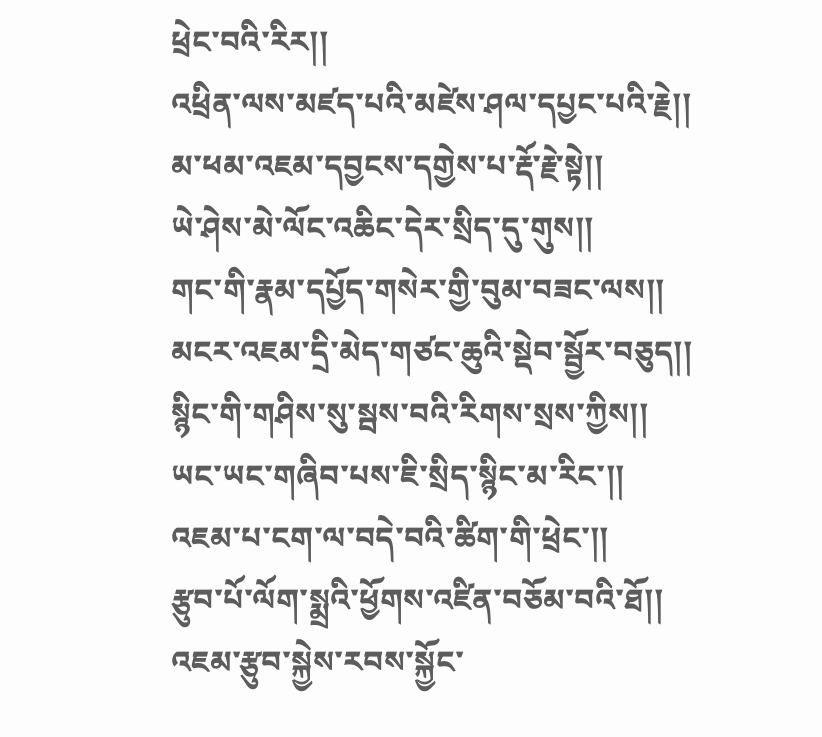ཕྲེང་བའི་རིར།།
འཕྲིན་ལས་མཛད་པའི་མཛེས་ཤལ་དཔྱང་པའི་རྗེ།།
མ་ཕམ་འཇམ་དབྱངས་དགྱེས་པ་རྡོ་རྗེ་སྟེ།།
ཡེ་ཤེས་མེ་ལོང་འཆིང་དེར་སྲིད་དུ་གུས།།
གང་གི་རྣམ་དཔྱོད་གསེར་གྱི་བུམ་བཟང་ལས།།
མངར་འཇམ་དྲི་མེད་གཙང་ཆུའི་སྡེབ་སྦྱོར་བཅུད།།
སྙིང་གི་གཤིས་སུ་སྦས་བའི་རིགས་སྲས་ཀྱིས།།
ཡང་ཡང་གཞིབ་པས་ཇི་སྲིད་སྙིང་མ་རིང་།།
འཇམ་པ་ངག་ལ་བདེ་བའི་ཚིག་གི་ཕྲེང་།།
རྩུབ་པོ་ལོག་སྨྲའི་ཕྱོགས་འཛིན་བཅོམ་བའི་ཐོ།།
འཇམ་རྩུབ་སྐྱེས་རབས་སྐྱོང་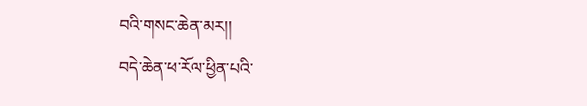བའི་གསང་ཆེན་མར།།
བདེ་ཆེན་ཕ་རོལ་ཕྱིན་པའི་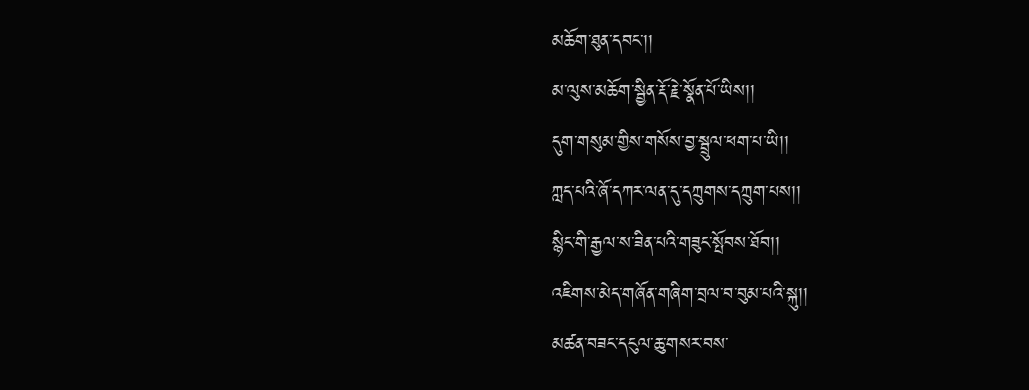མཆོག་ཐུན་དབང་།།
མ་ལུས་མཆོག་སྦྱིན་རྡོ་རྗེ་སྣོན་པོ་ཡིས།།
དུག་གསུམ་གྱིས་གསོས་བྱ་སྦྲུལ་ཕག་པ་ཡི།།
ཀླད་པའི་ཞོ་དཀར་ལན་དུ་དཀྲུགས་དཀྲུག་པས།།
སྙིང་གི་རྒྱལ་ས་ཟིན་པའི་གཟུང་སྤོབས་ཐོབ།།
འཇིགས་མེད་གཞོན་གཞིག་བྲལ་བ་བུམ་པའི་སྐུ།།
མཚན་བཟང་དངུལ་ཆུ་གསར་བས་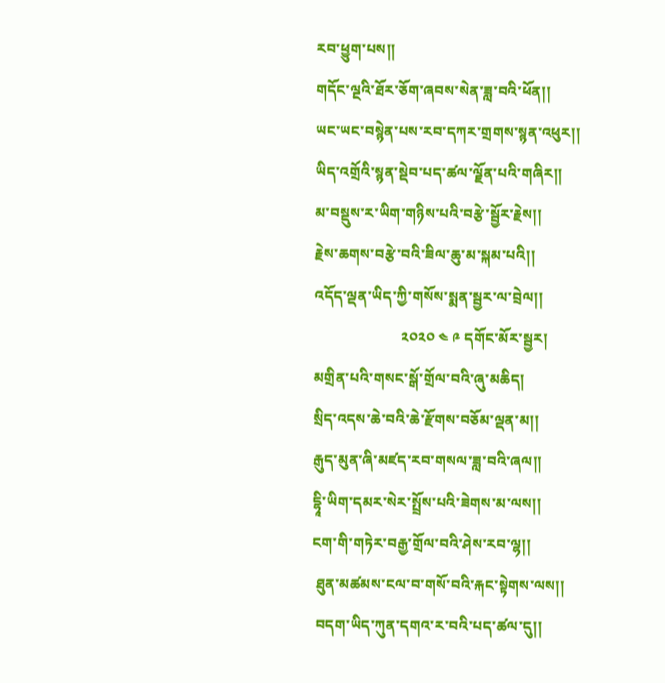རབ་ཕྱུག་པས།།
གདོང་ལྔའི་ཐོར་ཅོག་ཞབས་སེན་ཟླ་བའི་ཕོན།།
ཡང་ཡང་བསྙེན་པས་རབ་དཀར་གྲགས་སྙན་འཕུར།།
ཡིད་འགྲོའི་སྙན་སྡེབ་པད་ཚལ་ལྗོན་པའི་གཞིར།།
མ་བསྡུས་ར་ཡིག་གཉིས་པའི་བརྩེ་སྦྱོར་རྗེས།།
རྗེས་ཆགས་བརྩེ་བའི་ཟིལ་ཆུ་མ་སྐམ་པའི།།
འདོད་ལྡན་ཡིད་ཀྱི་གསོས་སྨན་སྦྱར་ལ་བྲེལ།།
                        ༢༠༢༠ ༤ ༩ དགོང་མོར་སྦྱར།
མགྲིན་པའི་གསང་སྒོ་གྲོལ་བའི་ཞུ་མཆིད།
སྲིད་འདས་ཆེ་བའི་ཆེ་རྫོགས་བཅོམ་ལྡན་མ།།
རྒུད་མུན་ཞི་མཛད་རབ་གསལ་ཟླ་བའི་ཞལ།།
དྷཱི་ཡིག་དམར་སེར་སྤྲོས་པའི་ཟེགས་མ་ལས།།
ངག་གི་གཏེར་བརྒྱ་གྲོལ་བའི་ཤེས་རབ་ལྷ།།
 ཐུན་མཚམས་ངལ་བ་གསོ་བའི་རྐང་སྟེགས་ལས།།
 བདག་ཡིད་ཀུན་དགའ་ར་བའི་པད་ཚལ་དུ།།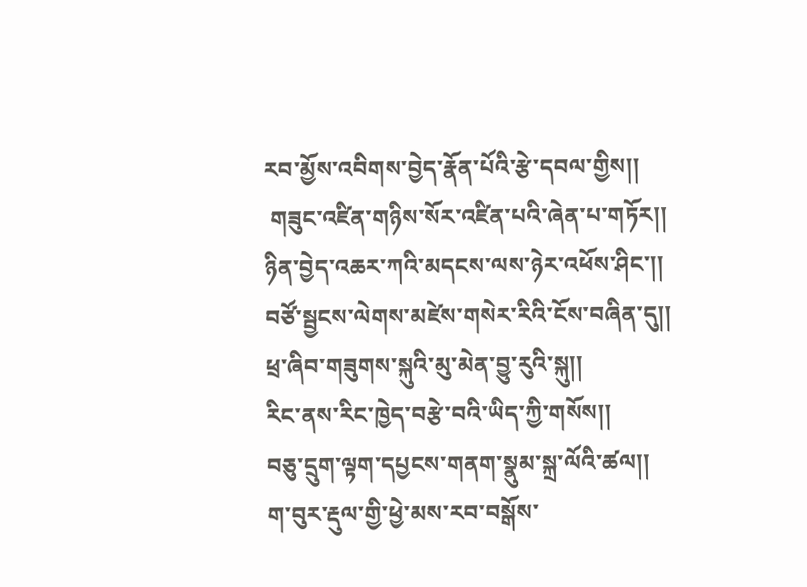རབ་མྱོས་འབིགས་བྱེད་རྣོན་པོའི་རྩེ་དབལ་གྱིས།།
 གཟུང་འཛིན་གཉིས་སོར་འཛིན་པའི་ཞེན་པ་གཏོར།།
ཉིན་བྱེད་འཆར་ཀའི་མདངས་ལས་ཉེར་འཕོས་ཤིང་།།
བཙོ་སྦྱངས་ལེགས་མཛེས་གསེར་རིའི་ངོས་བཞིན་དུ།།
ཕྲ་ཞིབ་གཟུགས་སྐུའི་མུ་མེན་བྱུ་རུའི་སྐུ།།
རིང་ནས་རིང་ཁྱེད་བརྩེ་བའི་ཡིད་ཀྱི་གསོས།།
བཅུ་དྲུག་ལྟག་དཔྱངས་གནག་སྣུམ་སྐྲ་ལོའི་ཚལ།།
ག་བུར་རྡུལ་གྱི་ཕྱེ་མས་རབ་བསྒོས་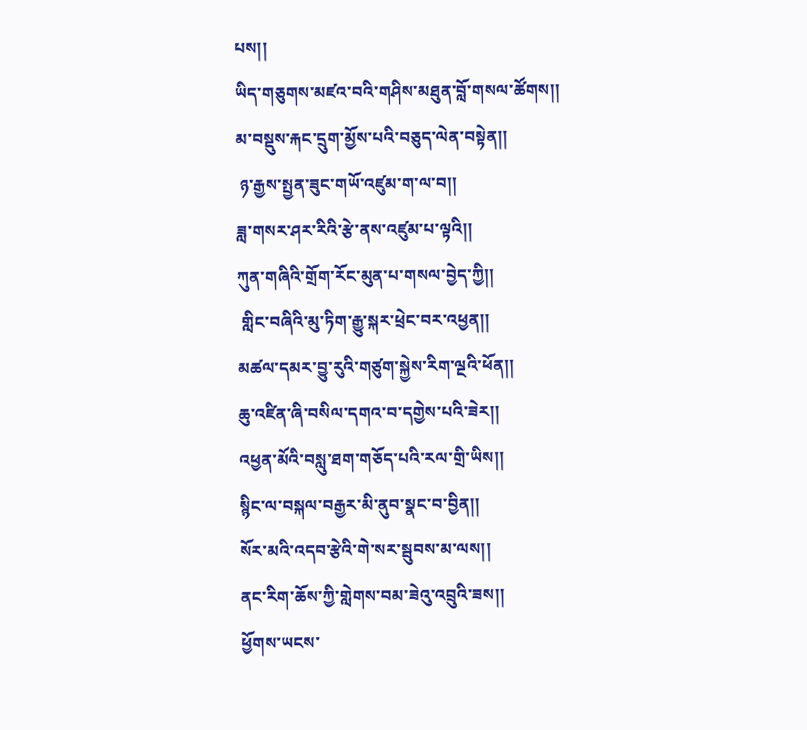པས།།
ཡིད་གཅུགས་མཛའ་བའི་གཤིས་མཐུན་བློ་གསལ་ཚོགས།།
མ་བསྡུས་རྐང་དྲུག་མྱོས་པའི་བཅུད་ལེན་བསྟེན།།
 ཉ་རྒྱས་སྤྱན་ཟུང་གཡོ་འཛུམ་ག་ལ་བ།།
ཟླ་གསར་ཤར་རིའི་རྩེ་ནས་འཛུམ་པ་ལྟའི།།
ཀུན་གཞིའི་གྲོག་རོང་མུན་པ་གསལ་བྱེད་ཀྱི།།
 གླིང་བཞིའི་མུ་ཏིག་རྒྱུ་སྐར་ཕྲེང་བར་འཕྱན།།
མཚལ་དམར་བྱུ་རུའི་གཙུག་སྐྱེས་རིག་ལྔའི་ཕོན།།
ཆུ་འཛིན་ཞི་བསིལ་དགའ་བ་དགྱེས་པའི་ཟེར།།
འཕྱན་མོའི་བསླུ་ཐག་གཅོད་པའི་རལ་གྲི་ཡིས།།
སྙིང་ལ་བསྐལ་བརྒྱར་མི་ནུབ་སྣང་བ་བྱིན།།
སོར་མའི་འདབ་རྩེའི་གེ་སར་སྦུབས་མ་ལས།།
ནང་རིག་ཆོས་ཀྱི་གླེགས་བམ་ཟེའུ་འབྲུའི་ཟས།།
ཕྱོགས་ཡངས་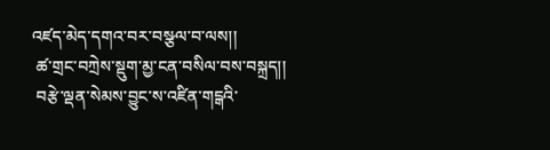འཛད་མེད་དགའ་བར་བསྩལ་བ་ལས།།
 ཚ་གྲང་བཀྲེས་སྡུག་མྱ་ངན་བསིལ་བས་བསྐྲད།།
 བརྩེ་ལྡན་སེམས་བྱུང་ས་འཛིན་གངྒའི་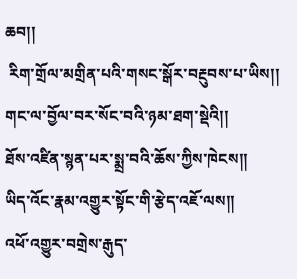ཆབ།།
 རིག་གྲོལ་མགྲིན་པའི་གསང་སྒོར་བརྔུབས་པ་ཡིས།།
གང་ལ་བྱོལ་བར་སོང་བའི་ཉམ་ཐག་སྡེའི།།
ཐོས་འཛིན་སྙན་པར་སྨྲ་བའི་ཆོས་ཀྱིས་ཁེངས།།
ཡིད་འོང་རྣམ་འགྱུར་སྟོང་གི་རྩེད་འཇོ་ལས།།
འཕོ་འགྱུར་བགྲེས་རྒུད་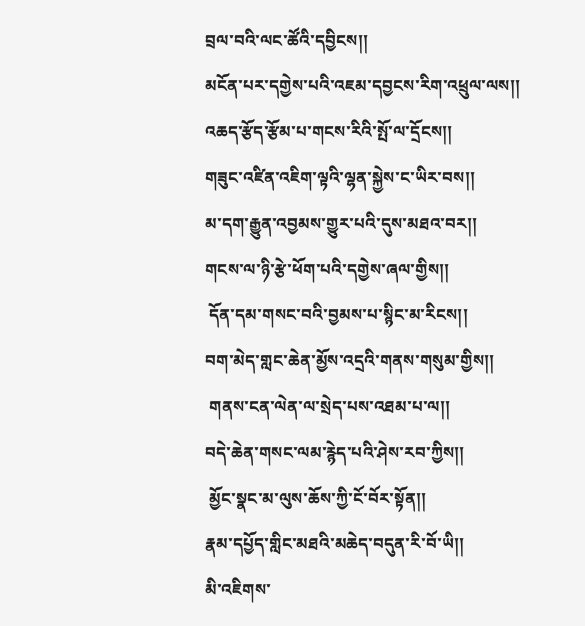བྲལ་བའི་ལང་ཚོའི་དབྱིངས།།
མངོན་པར་དགྱེས་པའི་འཇམ་དབྱངས་རིག་འཕྲུལ་ལས།།
འཆད་རྩོད་རྩོམ་པ་གངས་རིའི་སྤོ་ལ་དྲོངས།།
གཟུང་འཛིན་འཇིག་ལྟའི་ལྷན་སྐྱེས་ང་ཡིར་བས།།
མ་དག་རྒྱུན་འབྱམས་གྱུར་པའི་དུས་མཐའ་བར།།
གངས་ལ་ཉི་རྩེ་ཕོག་པའི་དགྱེས་ཞལ་གྱིས།།
 དོན་དམ་གསང་བའི་བྱམས་པ་སྙིང་མ་རིངས།།
བག་མེད་གླང་ཆེན་མྱོས་འདྲའི་གནས་གསུམ་གྱིས།།
 གནས་ངན་ལེན་ལ་སྲེད་པས་འཐམ་པ་ལ།།
བདེ་ཆེན་གསང་ལམ་རྙེད་པའི་ཤེས་རབ་ཀྱིས།།
 མྱོང་སྣང་མ་ལུས་ཆོས་ཀྱི་ངོ་བོར་སྟོན།།
རྣམ་དཔྱོད་གླིང་མཐའི་མཆེད་བདུན་རི་བོ་ཡི།།
མི་འཇིགས་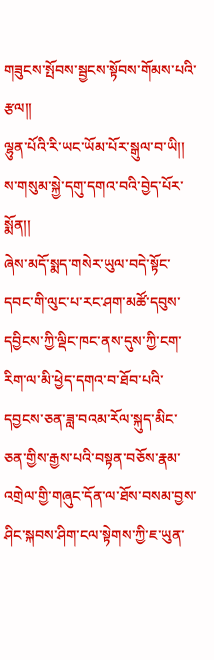གཟུངས་སྤོབས་སྦྱངས་སྟོབས་གོམས་པའི་རྩལ།།
ལྷུན་པོའི་རི་ཡང་ཡོམ་པོར་སྒུལ་བ་ཡི།།
ས་གསུམ་སྐྱེ་དགུ་དགའ་བའི་བྱེད་པོར་སྨོན།།
ཞེས་མདོ་སྨད་གསེར་ཡུལ་བདེ་སྟོང་དབང་གི་ལུང་པ་རང་ཤག་མཚོ་དབུས་དབྱིངས་ཀྱི་ལྡིང་ཁང་ནས་དུས་ཀྱི་ངག་རིག་ལ་མི་ཕྱེད་དགའ་བ་ཐོབ་པའི་དབྱངས་ཅན་ཟླ་བའམ་རོལ་སྐུད་མིང་ཅན་གྱིས་རྒྱས་པའི་བསྟན་བཅོས་རྣམ་འགྲེལ་གྱི་གཞུང་དོན་ལ་ཐོས་བསམ་བྱས་ཤིང་སྐབས་ཤིག་ངལ་སྟེགས་ཀྱི་ཇ་ཡུན་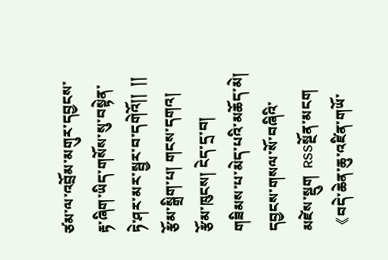ཙམ་ལ་འབྲོམ་མགུར་དབྱངས་རྟ་ཞིག་ཡིད་གསོས་སུ་བསྟེན་ཏེ་ཤར་མར་སྦྱར་བ་དགེའོ།།  །།
རྩོམ་སྒྲིག་པ། གངས་དགའ།
རྩོམ་ཁུངས། ངེད་དྲ་བ།
གཟིམས་པ་མེད་པའི་མཆོད་མེ། དབྱངས་གསལ་སོ་བཞིའི་མཛེས་སྡུག  RSSསྔོན་མངག
《བདེ་ཆེན་ཆུ་འཛིན་གཡོ་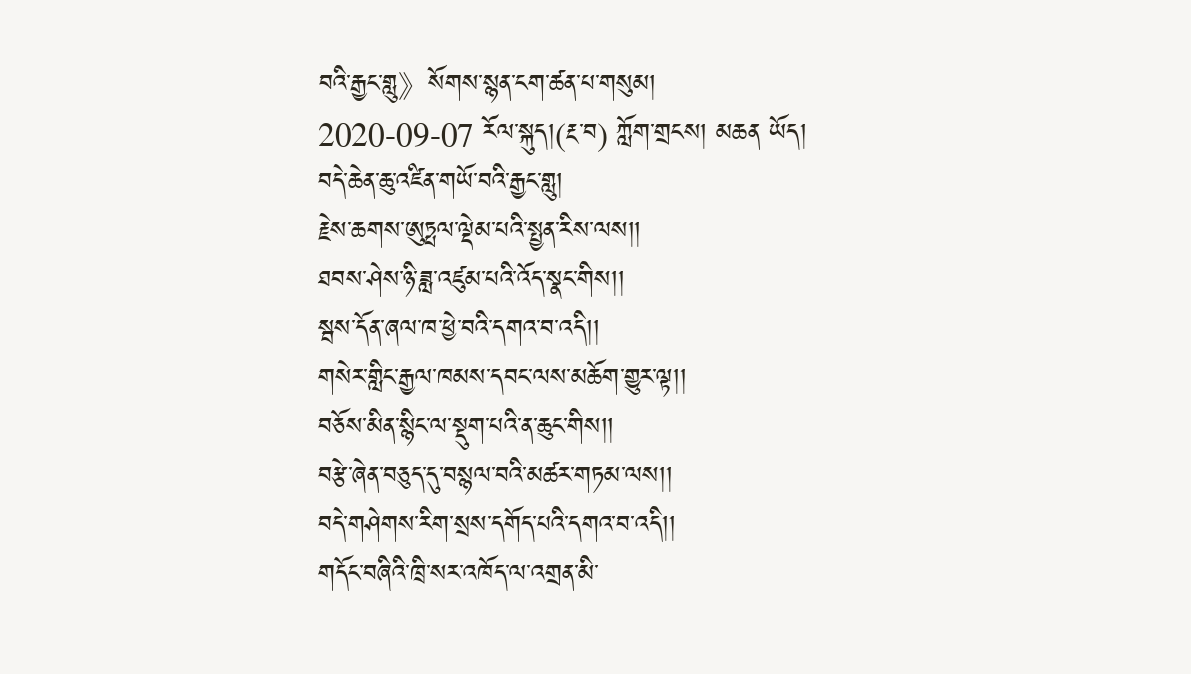བའི་རྒྱང་གླུ》སོགས་སྙན་ངག་ཚན་པ་གསུམ།
2020-09-07 རོལ་སྐུད།(རྔ་བ) ཀློག་གྲངས། མཆན ཡོད།
བདེ་ཆེན་ཆུ་འཛིན་གཡོ་བའི་རྒྱང་གླུ།
རྗེས་ཆགས་ཨུཏྤལ་ལྡེམ་པའི་སྤྱན་རིས་ལས།།
ཐབས་ཤེས་ཉི་ཟླ་འཛུམ་པའི་འོད་སྣང་གིས།།
སྦས་དོན་ཞལ་ཁ་ཕྱེ་བའི་དགའ་བ་འདི།།
གསེར་གླིང་རྒྱལ་ཁམས་དབང་ལས་མཆོག་གྱུར་ལྟ།།
བཅོས་མིན་སྙིང་ལ་སྡུག་པའི་ན་ཆུང་གིས།།
བརྩེ་ཞེན་བཅུད་དུ་བསྙལ་བའི་མཚར་གཏམ་ལས།།
བདེ་གཤེགས་རིག་སྲས་དགོད་པའི་དགའ་བ་འདི།།
གདོང་བཞིའི་ཁྲི་སར་འཁོད་ལ་འགྲན་མི་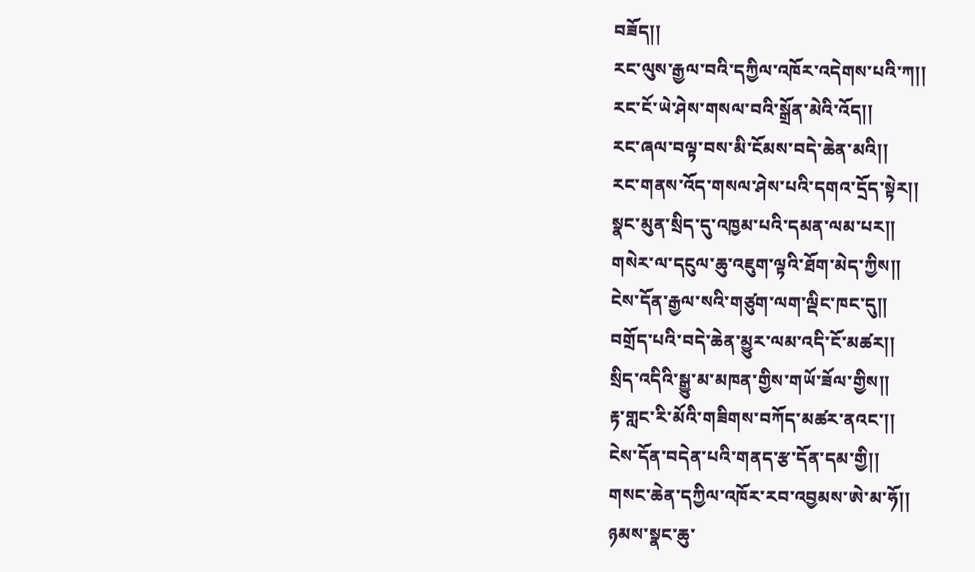བཟོད།།
རང་ལུས་རྒྱལ་བའི་དཀྱིལ་འཁོར་འདེགས་པའི་ཀ།།
རང་ངོ་ཡེ་ཤེས་གསལ་བའི་སྒྲོན་མེའི་འོད།།
རང་ཞལ་བལྟ་བས་མི་ངོམས་བདེ་ཆེན་མའི།།
རང་གནས་འོད་གསལ་ཤེས་པའི་དགའ་དྲོད་སྟེར།།
སྣང་མུན་སྲིད་དུ་འཁྱམ་པའི་དམན་ལམ་པར།།
གསེར་ལ་དངུལ་ཆུ་འཇུག་ལྟའི་ཐོག་མེད་ཀྱིས།།
ངེས་དོན་རྒྱལ་སའི་གཙུག་ལག་ལྡིང་ཁང་དུ།།
བགྲོད་པའི་བདེ་ཆེན་མྱུར་ལམ་འདི་ངོ་མཚར།།
སྲིད་འདིའི་སྒྱུ་མ་མཁན་གྱིས་གཡོ་ཟོལ་གྱིས།།
རྟ་གླང་རི་མོའི་གཟིགས་བཀོད་མཚར་ནའང་།།
ངེས་དོན་བདེན་པའི་གནད་རྩ་དོན་དམ་གྱི།།
གསང་ཆེན་དཀྱིལ་འཁོར་རབ་འབྱམས་ཨེ་མ་ཧོ།།
ཉམས་སྣང་ཆུ་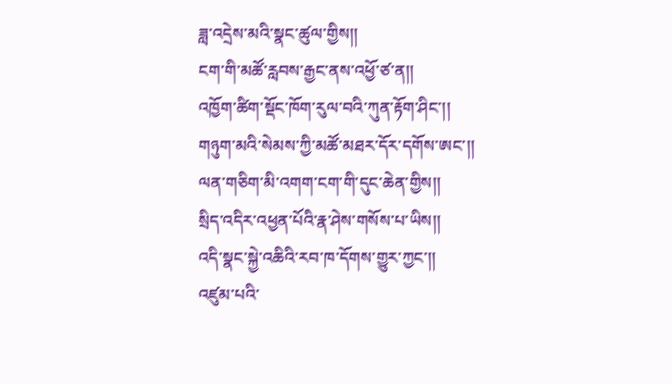ཟླ་འདྲེས་མའི་སྣང་ཚུལ་གྱིས།།
ངག་གི་མཚོ་རླབས་རྒྱང་ནས་འཕྱོ་ཙ་ན།།
འཁྱོག་ཚིག་སྡོང་ཁོག་རུལ་བའི་ཀུན་རྟོག་ཤིང་།།
གཉུག་མའི་སེམས་ཀྱི་མཚོ་མཐར་དོར་དགོས་ཨང་།།
ལན་གཅིག་མི་འགག་ངག་གི་དུང་ཆེན་གྱིས།།
སྲིད་འདིར་འཕྱན་པོའི་རྣ་ཤེས་གསོས་པ་ཡིས།།
འདི་སྣང་སྐྱེ་འཆིའི་རབ་ཁ་དོགས་གྱུར་ཀྱང་།།
འཛུམ་པའི་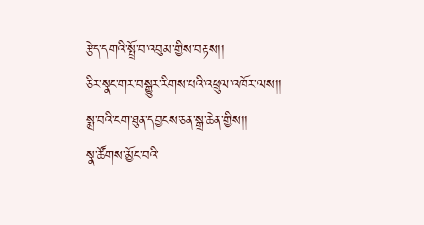རྩེད་དགའི་སྤྲོ་བ་འབུམ་གྱིས་བརྟས།།
ཅིར་སྣང་གར་བསྒྱུར་རིགས་པའི་འཕྲུལ་འཁོར་ལས།།
སྨྲ་བའི་ངག་ཐུན་དབྱངས་ཅན་སྒྲ་ཆེན་གྱིས།།
སྣ་ཚོགས་མྱོང་བའི་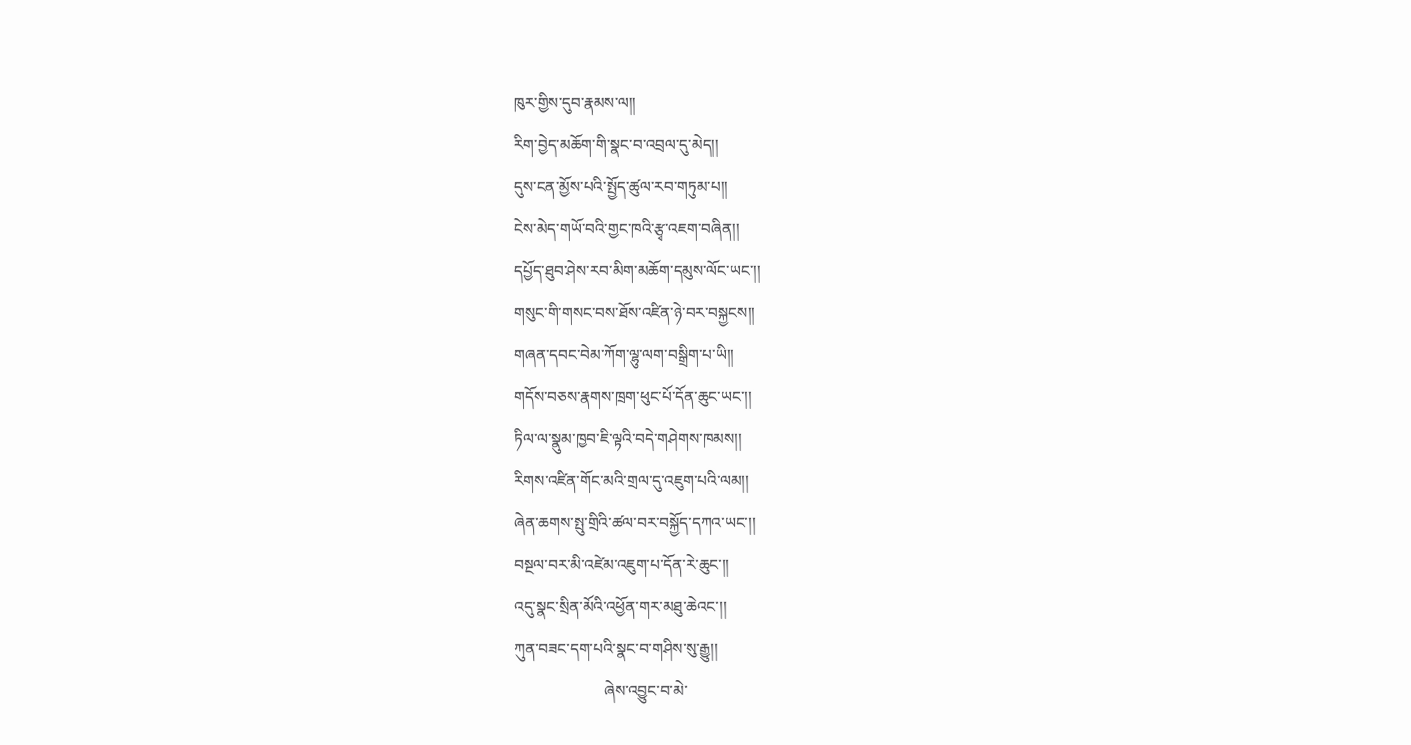ཁུར་གྱིས་དུབ་རྣམས་ལ།།
རིག་བྱེད་མཆོག་གི་སྣང་བ་འབྲལ་དུ་མེད།།
དུས་ངན་མྱོས་པའི་སྤྱོད་ཚུལ་རབ་གཏུམ་པ།།
ངེས་མེད་གཡོ་བའི་གྱང་ཁའི་རྩྭ་འཇག་བཞིན།།
དཔྱོད་ཐུབ་ཤེས་རབ་མིག་མཆོག་དམུས་ལོང་ཡང་།།
གསུང་གི་གསང་བས་ཐོས་འཛིན་ཉེ་བར་བསྐྱངས།།
གཞན་དབང་བེམ་ཀོག་ལྷུ་ལག་བསྒྲིག་པ་ཡི།།
གདོས་བཅས་རྣགས་ཁྲག་ཕུང་པོ་དོན་ཆུང་ཡང་།།
ཏིལ་ལ་སྣུམ་ཁྱབ་ཇི་ལྟའི་བདེ་གཤེགས་ཁམས།།
རིགས་འཛིན་གོང་མའི་གྲལ་དུ་འཇུག་པའི་ལམ།།
ཞེན་ཆགས་སྤུ་གྲིའི་ཚལ་བར་བསྐྱོད་དཀའ་ཡང་།།
བསྔལ་བར་མི་འཛེམ་འཇུག་པ་དོན་རེ་ཆུང་།།
འདུ་སྣང་སྲིན་མོའི་འཕྱོན་གར་མཐུ་ཆེའང་།།
ཀུན་བཟང་དག་པའི་སྣང་བ་གཤིས་སུ་རྒྱུ།།
                       ཞེས་འབྱུང་བ་མེ་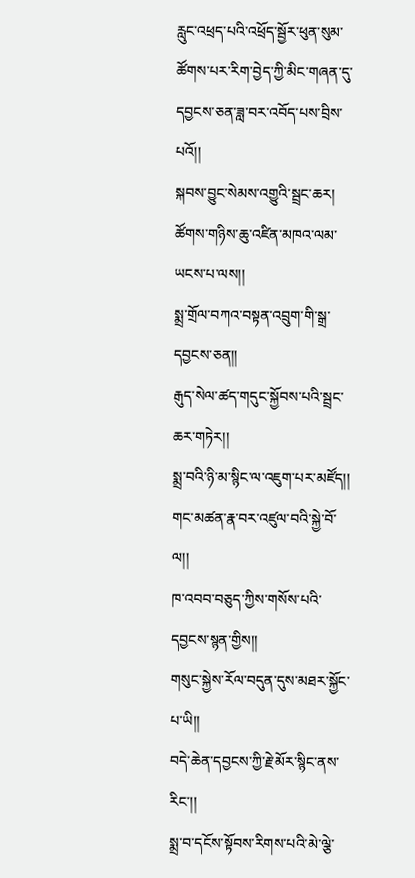རླུང་འཕྲད་པའི་འཕྲོད་སྦྱོར་ཕུན་སུམ་ཚོགས་པར་རིག་བྱེད་ཀྱི་མིང་གཞན་དུ་དབྱངས་ཅན་ཟླ་བར་འབོད་པས་བྲིས་པའོ།།
སྐབས་བྱུང་སེམས་འགྱུའི་སྦྲང་ཆར།
ཚོགས་གཉིས་ཆུ་འཛིན་མཁའ་ལམ་ཡངས་པ་ལས།།
སྨྲ་གྲོལ་བཀའ་བསྟན་འབྲུག་གི་སྒྲ་དབྱངས་ཅན།།
རྒུད་སེལ་ཚད་གདུང་སྐྱོབས་པའི་སྦྲང་ཆར་གཏེར།།
སྨྲ་བའི་ཉི་མ་སྙིང་ལ་འཇུག་པར་མཛོད།།
གང་མཚན་རྣ་བར་འཛུལ་བའི་སྐྱེ་བོ་ལ།།
ཁ་འབབ་བཅུད་ཀྱིས་གསོས་པའི་དབྱངས་སྙན་གྱིས།།
གསུང་སྐྱེས་རོལ་བདུན་དུས་མཐར་སྐྱོང་པ་ཡི།།
བདེ་ཆེན་དབྱངས་ཀྱི་རྗེ་མོར་སྙིང་ནས་རིང་།།
སྨྲ་བ་དངོས་སྟོབས་རིགས་པའི་མེ་ལྕེ་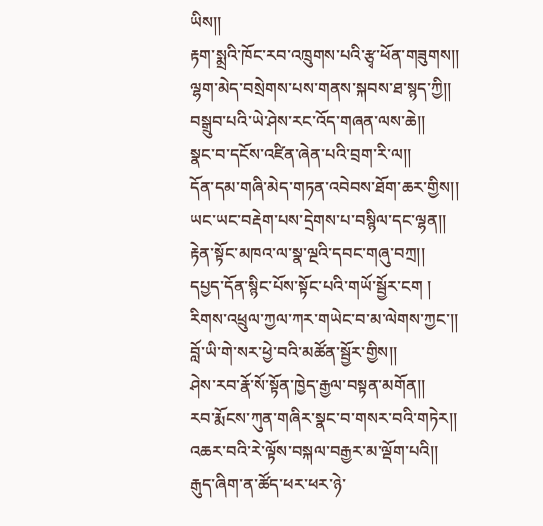ཡིས།།
རྟག་སྨྲའི་ཁོང་རབ་འཁྲུགས་པའི་རྩྭ་ཕོན་གཟུགས།།
ལྷག་མེད་བསྲེགས་པས་གནས་སྐབས་ཐ་སྙད་ཀྱི།།
བསྒྲུབ་པའི་ཡེ་ཤེས་རང་འོད་གཞན་ལས་ཆེ།།
སྣང་བ་དངོས་འཛིན་ཞེན་པའི་བྲག་རི་ལ།།
དོན་དམ་གཞི་མེད་གཏན་འབེབས་ཐོག་ཆར་གྱིས།།
ཡང་ཡང་བརྡེག་པས་དྲེགས་པ་བསྙིལ་དང་ལྷན།།
རྟེན་སྟོང་མཁའ་ལ་སྣ་ལྔའི་དབང་གཞུ་བཀྲ།།
དཔྱད་དོན་སྙིང་པོས་སྟོང་པའི་གཡོ་སྦྱོར་ངག །
རིགས་འཕྲུལ་ཀྱལ་ཀར་གཡེང་བ་མ་ལེགས་ཀྱང་།།
བློ་ཡི་གེ་སར་ཕྱེ་བའི་མཚོན་སྦྱོར་གྱིས།།
ཤེས་རབ་རྣོ་སོ་སྟོན་ཁྱེད་རྒྱལ་བསྟན་མགོན།།
རབ་རྨོངས་ཀུན་གཞིར་སྣང་བ་གསར་བའི་གཏེར།།
འཆར་བའི་རེ་ལྟོས་བསྐལ་བརྒྱར་མ་ལྡོག་པའི།།
རྒུད་ཞིག་ན་ཚོད་ཕར་ཕར་ཉེ་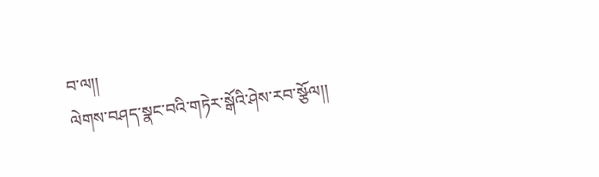བ་ལ།།
ལེགས་བཤད་སྣང་བའི་གཏེར་སྒོའི་ཤེས་རབ་སྩོལ།།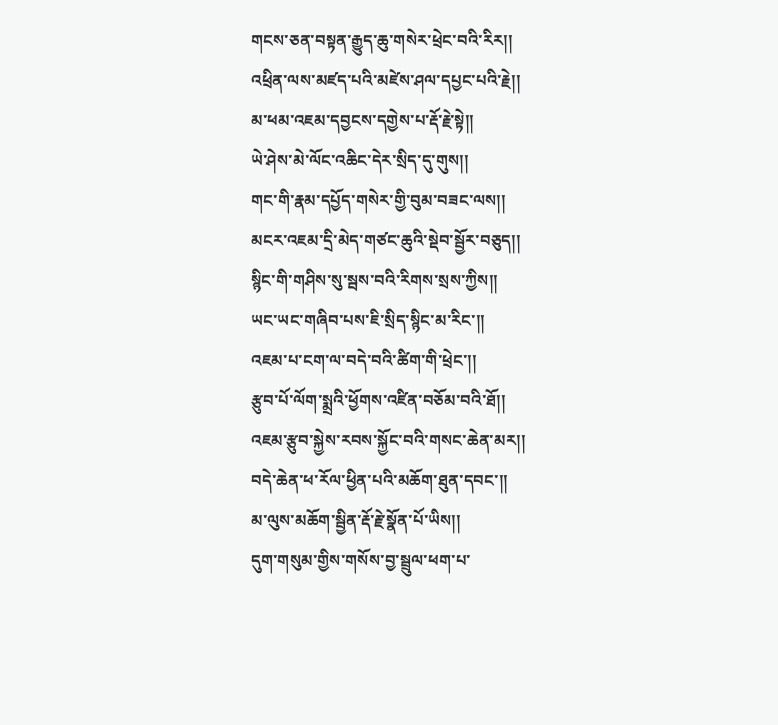གངས་ཅན་བསྟན་རྒྱུད་ཆུ་གསེར་ཕྲེང་བའི་རིར།།
འཕྲིན་ལས་མཛད་པའི་མཛེས་ཤལ་དཔྱང་པའི་རྗེ།།
མ་ཕམ་འཇམ་དབྱངས་དགྱེས་པ་རྡོ་རྗེ་སྟེ།།
ཡེ་ཤེས་མེ་ལོང་འཆིང་དེར་སྲིད་དུ་གུས།།
གང་གི་རྣམ་དཔྱོད་གསེར་གྱི་བུམ་བཟང་ལས།།
མངར་འཇམ་དྲི་མེད་གཙང་ཆུའི་སྡེབ་སྦྱོར་བཅུད།།
སྙིང་གི་གཤིས་སུ་སྦས་བའི་རིགས་སྲས་ཀྱིས།།
ཡང་ཡང་གཞིབ་པས་ཇི་སྲིད་སྙིང་མ་རིང་།།
འཇམ་པ་ངག་ལ་བདེ་བའི་ཚིག་གི་ཕྲེང་།།
རྩུབ་པོ་ལོག་སྨྲའི་ཕྱོགས་འཛིན་བཅོམ་བའི་ཐོ།།
འཇམ་རྩུབ་སྐྱེས་རབས་སྐྱོང་བའི་གསང་ཆེན་མར།།
བདེ་ཆེན་ཕ་རོལ་ཕྱིན་པའི་མཆོག་ཐུན་དབང་།།
མ་ལུས་མཆོག་སྦྱིན་རྡོ་རྗེ་སྣོན་པོ་ཡིས།།
དུག་གསུམ་གྱིས་གསོས་བྱ་སྦྲུལ་ཕག་པ་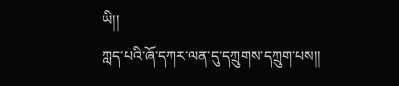ཡི།།
ཀླད་པའི་ཞོ་དཀར་ལན་དུ་དཀྲུགས་དཀྲུག་པས།།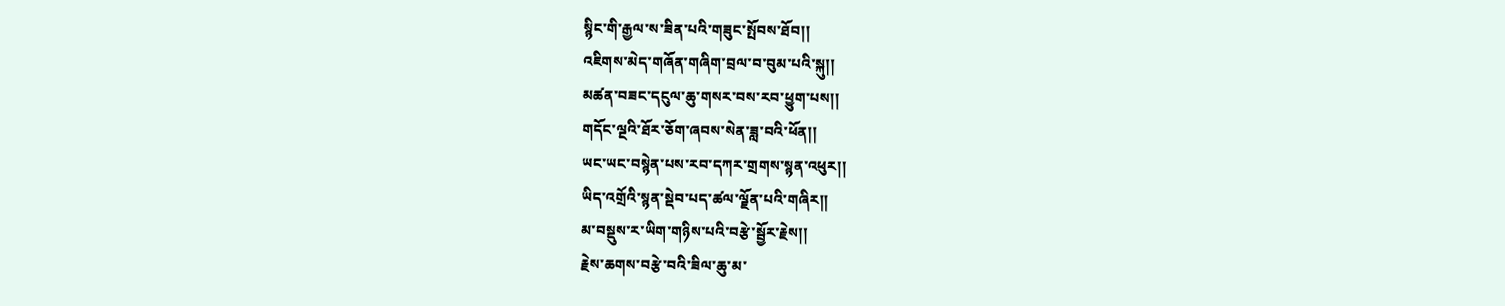སྙིང་གི་རྒྱལ་ས་ཟིན་པའི་གཟུང་སྤོབས་ཐོབ།།
འཇིགས་མེད་གཞོན་གཞིག་བྲལ་བ་བུམ་པའི་སྐུ།།
མཚན་བཟང་དངུལ་ཆུ་གསར་བས་རབ་ཕྱུག་པས།།
གདོང་ལྔའི་ཐོར་ཅོག་ཞབས་སེན་ཟླ་བའི་ཕོན།།
ཡང་ཡང་བསྙེན་པས་རབ་དཀར་གྲགས་སྙན་འཕུར།།
ཡིད་འགྲོའི་སྙན་སྡེབ་པད་ཚལ་ལྗོན་པའི་གཞིར།།
མ་བསྡུས་ར་ཡིག་གཉིས་པའི་བརྩེ་སྦྱོར་རྗེས།།
རྗེས་ཆགས་བརྩེ་བའི་ཟིལ་ཆུ་མ་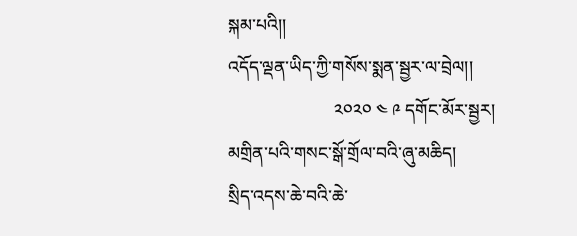སྐམ་པའི།།
འདོད་ལྡན་ཡིད་ཀྱི་གསོས་སྨན་སྦྱར་ལ་བྲེལ།།
                        ༢༠༢༠ ༤ ༩ དགོང་མོར་སྦྱར།
མགྲིན་པའི་གསང་སྒོ་གྲོལ་བའི་ཞུ་མཆིད།
སྲིད་འདས་ཆེ་བའི་ཆེ་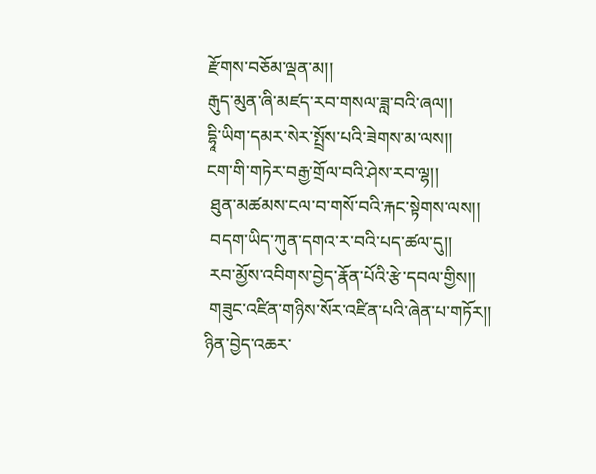རྫོགས་བཅོམ་ལྡན་མ།།
རྒུད་མུན་ཞི་མཛད་རབ་གསལ་ཟླ་བའི་ཞལ།།
དྷཱི་ཡིག་དམར་སེར་སྤྲོས་པའི་ཟེགས་མ་ལས།།
ངག་གི་གཏེར་བརྒྱ་གྲོལ་བའི་ཤེས་རབ་ལྷ།།
 ཐུན་མཚམས་ངལ་བ་གསོ་བའི་རྐང་སྟེགས་ལས།།
 བདག་ཡིད་ཀུན་དགའ་ར་བའི་པད་ཚལ་དུ།།
 རབ་མྱོས་འབིགས་བྱེད་རྣོན་པོའི་རྩེ་དབལ་གྱིས།།
 གཟུང་འཛིན་གཉིས་སོར་འཛིན་པའི་ཞེན་པ་གཏོར།།
ཉིན་བྱེད་འཆར་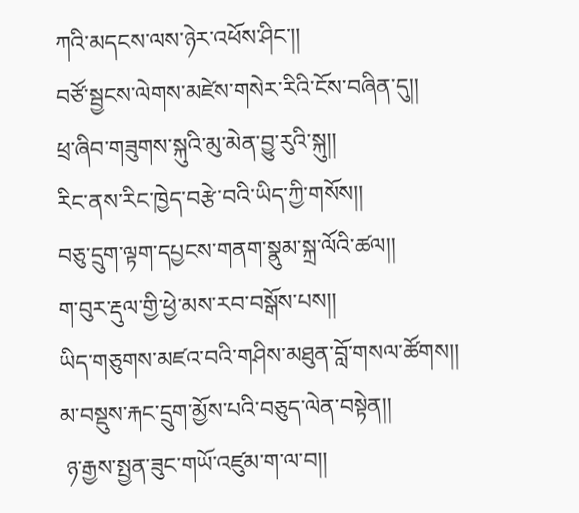ཀའི་མདངས་ལས་ཉེར་འཕོས་ཤིང་།།
བཙོ་སྦྱངས་ལེགས་མཛེས་གསེར་རིའི་ངོས་བཞིན་དུ།།
ཕྲ་ཞིབ་གཟུགས་སྐུའི་མུ་མེན་བྱུ་རུའི་སྐུ།།
རིང་ནས་རིང་ཁྱེད་བརྩེ་བའི་ཡིད་ཀྱི་གསོས།།
བཅུ་དྲུག་ལྟག་དཔྱངས་གནག་སྣུམ་སྐྲ་ལོའི་ཚལ།།
ག་བུར་རྡུལ་གྱི་ཕྱེ་མས་རབ་བསྒོས་པས།།
ཡིད་གཅུགས་མཛའ་བའི་གཤིས་མཐུན་བློ་གསལ་ཚོགས།།
མ་བསྡུས་རྐང་དྲུག་མྱོས་པའི་བཅུད་ལེན་བསྟེན།།
 ཉ་རྒྱས་སྤྱན་ཟུང་གཡོ་འཛུམ་ག་ལ་བ།།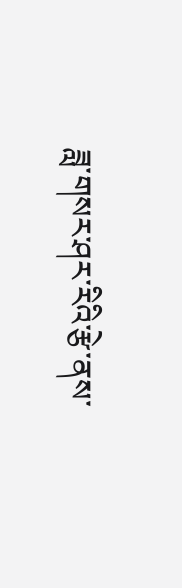ཟླ་གསར་ཤར་རིའི་རྩེ་ནས་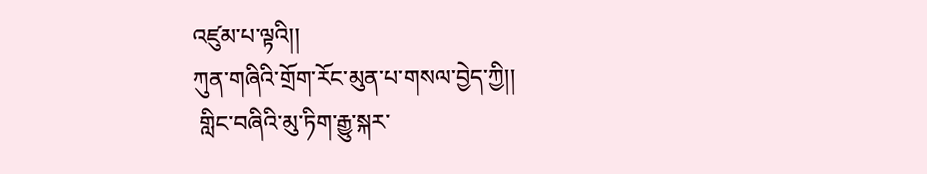འཛུམ་པ་ལྟའི།།
ཀུན་གཞིའི་གྲོག་རོང་མུན་པ་གསལ་བྱེད་ཀྱི།།
 གླིང་བཞིའི་མུ་ཏིག་རྒྱུ་སྐར་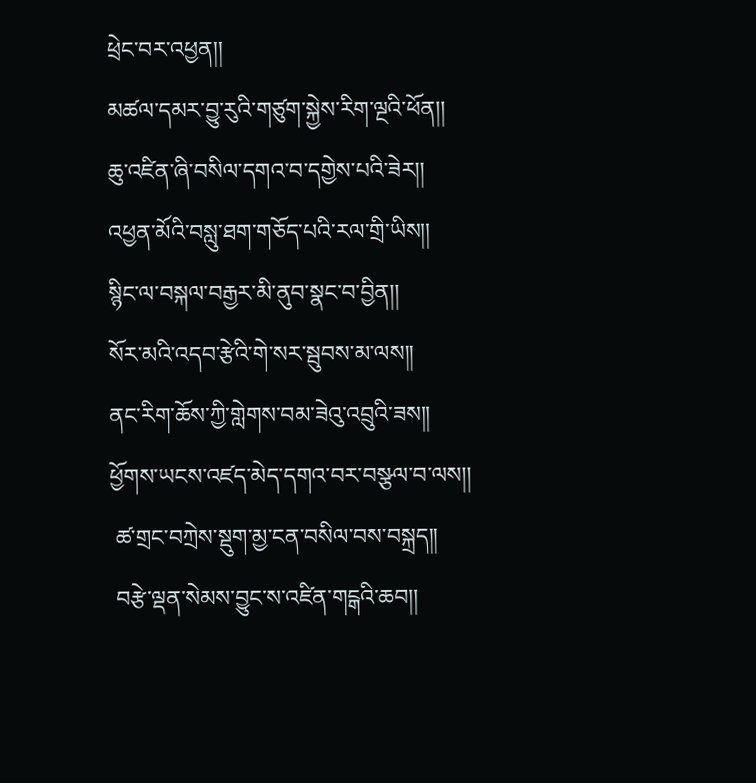ཕྲེང་བར་འཕྱན།།
མཚལ་དམར་བྱུ་རུའི་གཙུག་སྐྱེས་རིག་ལྔའི་ཕོན།།
ཆུ་འཛིན་ཞི་བསིལ་དགའ་བ་དགྱེས་པའི་ཟེར།།
འཕྱན་མོའི་བསླུ་ཐག་གཅོད་པའི་རལ་གྲི་ཡིས།།
སྙིང་ལ་བསྐལ་བརྒྱར་མི་ནུབ་སྣང་བ་བྱིན།།
སོར་མའི་འདབ་རྩེའི་གེ་སར་སྦུབས་མ་ལས།།
ནང་རིག་ཆོས་ཀྱི་གླེགས་བམ་ཟེའུ་འབྲུའི་ཟས།།
ཕྱོགས་ཡངས་འཛད་མེད་དགའ་བར་བསྩལ་བ་ལས།།
 ཚ་གྲང་བཀྲེས་སྡུག་མྱ་ངན་བསིལ་བས་བསྐྲད།།
 བརྩེ་ལྡན་སེམས་བྱུང་ས་འཛིན་གངྒའི་ཆབ།།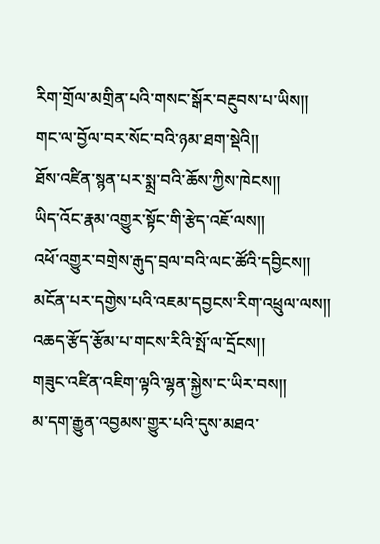རིག་གྲོལ་མགྲིན་པའི་གསང་སྒོར་བརྔུབས་པ་ཡིས།།
གང་ལ་བྱོལ་བར་སོང་བའི་ཉམ་ཐག་སྡེའི།།
ཐོས་འཛིན་སྙན་པར་སྨྲ་བའི་ཆོས་ཀྱིས་ཁེངས།།
ཡིད་འོང་རྣམ་འགྱུར་སྟོང་གི་རྩེད་འཇོ་ལས།།
འཕོ་འགྱུར་བགྲེས་རྒུད་བྲལ་བའི་ལང་ཚོའི་དབྱིངས།།
མངོན་པར་དགྱེས་པའི་འཇམ་དབྱངས་རིག་འཕྲུལ་ལས།།
འཆད་རྩོད་རྩོམ་པ་གངས་རིའི་སྤོ་ལ་དྲོངས།།
གཟུང་འཛིན་འཇིག་ལྟའི་ལྷན་སྐྱེས་ང་ཡིར་བས།།
མ་དག་རྒྱུན་འབྱམས་གྱུར་པའི་དུས་མཐའ་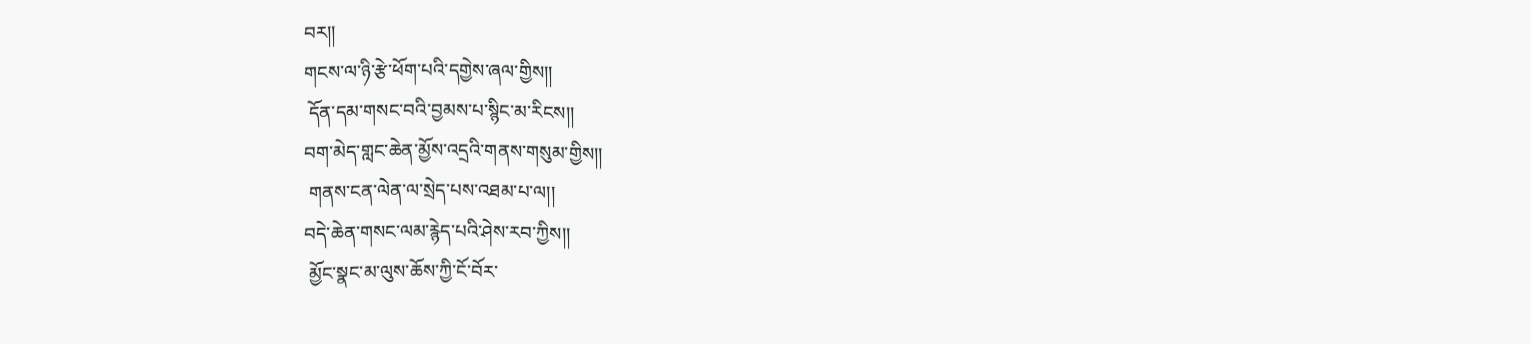བར།།
གངས་ལ་ཉི་རྩེ་ཕོག་པའི་དགྱེས་ཞལ་གྱིས།།
 དོན་དམ་གསང་བའི་བྱམས་པ་སྙིང་མ་རིངས།།
བག་མེད་གླང་ཆེན་མྱོས་འདྲའི་གནས་གསུམ་གྱིས།།
 གནས་ངན་ལེན་ལ་སྲེད་པས་འཐམ་པ་ལ།།
བདེ་ཆེན་གསང་ལམ་རྙེད་པའི་ཤེས་རབ་ཀྱིས།།
 མྱོང་སྣང་མ་ལུས་ཆོས་ཀྱི་ངོ་བོར་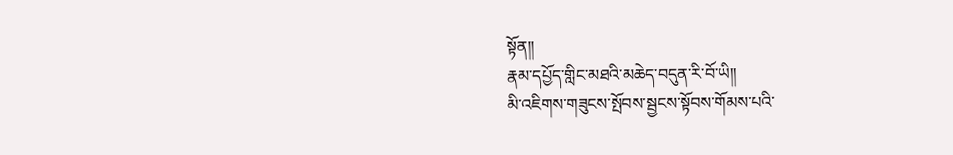སྟོན།།
རྣམ་དཔྱོད་གླིང་མཐའི་མཆེད་བདུན་རི་བོ་ཡི།།
མི་འཇིགས་གཟུངས་སྤོབས་སྦྱངས་སྟོབས་གོམས་པའི་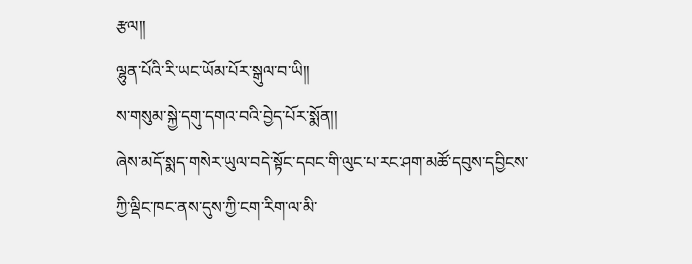རྩལ།།
ལྷུན་པོའི་རི་ཡང་ཡོམ་པོར་སྒུལ་བ་ཡི།།
ས་གསུམ་སྐྱེ་དགུ་དགའ་བའི་བྱེད་པོར་སྨོན།།
ཞེས་མདོ་སྨད་གསེར་ཡུལ་བདེ་སྟོང་དབང་གི་ལུང་པ་རང་ཤག་མཚོ་དབུས་དབྱིངས་ཀྱི་ལྡིང་ཁང་ནས་དུས་ཀྱི་ངག་རིག་ལ་མི་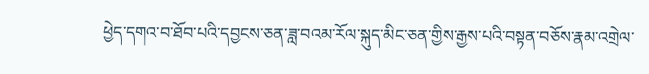ཕྱེད་དགའ་བ་ཐོབ་པའི་དབྱངས་ཅན་ཟླ་བའམ་རོལ་སྐུད་མིང་ཅན་གྱིས་རྒྱས་པའི་བསྟན་བཅོས་རྣམ་འགྲེལ་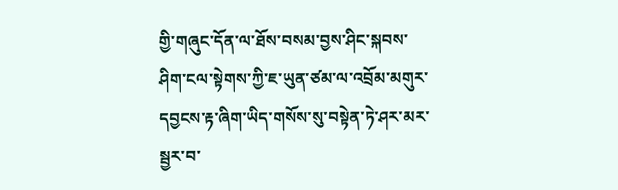གྱི་གཞུང་དོན་ལ་ཐོས་བསམ་བྱས་ཤིང་སྐབས་ཤིག་ངལ་སྟེགས་ཀྱི་ཇ་ཡུན་ཙམ་ལ་འབྲོམ་མགུར་དབྱངས་རྟ་ཞིག་ཡིད་གསོས་སུ་བསྟེན་ཏེ་ཤར་མར་སྦྱར་བ་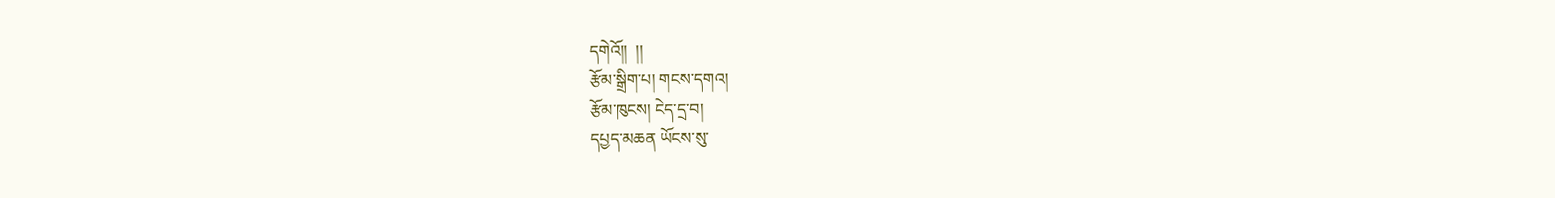དགེའོ།།  །།
རྩོམ་སྒྲིག་པ། གངས་དགའ།
རྩོམ་ཁུངས། ངེད་དྲ་བ།
དཔྱད་མཆན ཡོངས་སུ་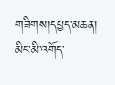གཟིགས།དཔྱད་མཆན།
མིང་མི་འགོད་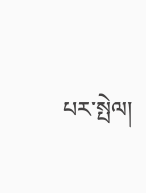པར་སྤེལ།